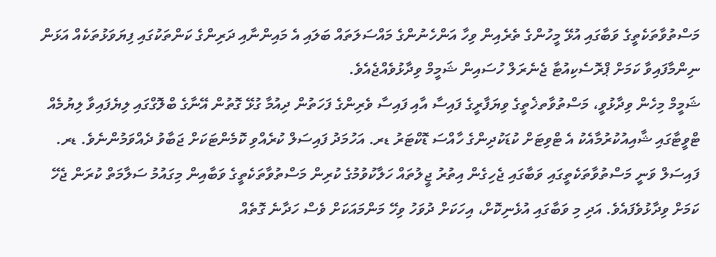މަސްތުވާތަކެތީގެ ވަބާގައި އުޅޭ މީހުންގެ ތެރެއިން ވިހާ އަންހެނުންގެ މައްސަލަތައް ބަލައި އެ މައިންނާއި ދަރިންގެ ކަންތަކުގައި ފިޔަވަޅުތަކެއް އަޅަން ނިންމާފައިވާ ކަމަށް ޕްރޮސެކިއުޓާ ޖެނެރަލް ހުސައިން ޝަމީމް ވިދާޅުވެއްޖެއެވެ.
ޝަމީމް މިހެން ވިދާޅުވީ، މަސްތުވާތޚެތީގެ ވިޔަފާރީގެ ފައިސާ އާއި ފައިސާ ވެރިންގެ ފަހަތުން ދިއުމާ ގުޅޭ ގޮތުން އޭނާގެ ބްލޮގްގައި ލިޔެފައިވާ ލިޔުމެއް ޓްވީޓާގައި ޝާއިއުކުރުމާއެކު އެ ޓްވިޓަށް ކުޑަކުދިންގެ ހާއްސަ ޑޮކްޓަރު ޑރ. އަހުމަދު ފައިސަލް ކުރެއްވި ކޮމެންޓަކަށް ޖަބާވު ދެއްވަމުންނެވެ. ޑރ. ފައިސަލް ވަނީ މަސްތުވާތަކެތީގައި ވަބާގައި ޖެހިގެން އިތުރު ޖީލުތައް ހަލާކުވުމުގެ ކުރިން މަސްތުވާތަކެތީގެ ވަބާއިން މިގައުމު ސަލާމަތް ކުރަން ޖެހޭ ކަމަށް ވިދާޅުވެފައެވެ. އަދި މި ވަބާގައި އުޅެނިކޮށް، އިހަކަށް ދުވަހު ވިހޭ މަންމައަކަށް ވެސް ހަދާނެ ގޮތެއް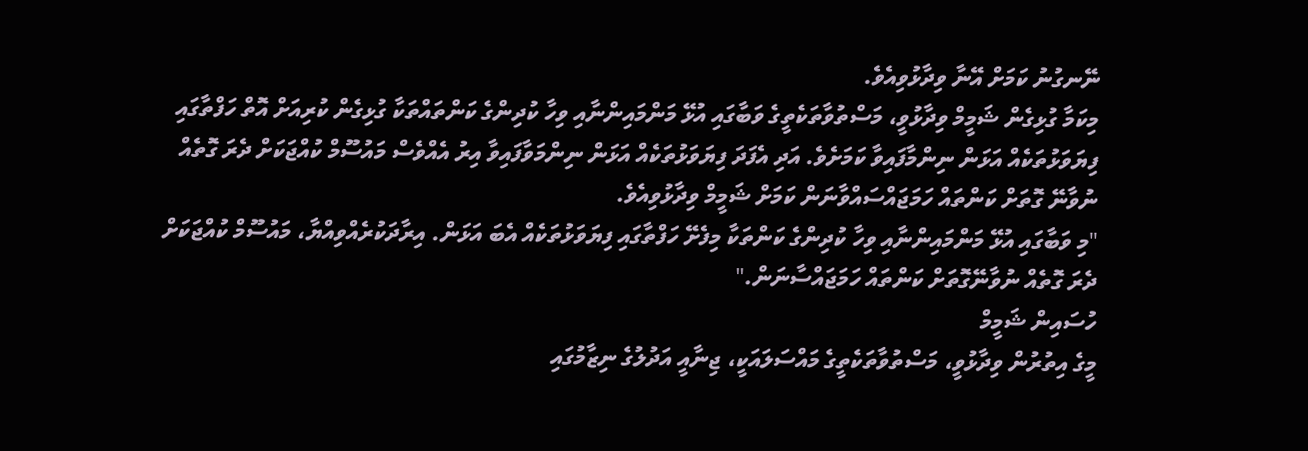ނޭނގުނު ކަމަށް އޭނާ ވިދާޅުވިއެވެ.
މިކަމާ ގުޅިގެން ޝަމީމް ވިދާޅުވީ، މަސްތުވާތަކެތީގެ ވަބާގައި އުޅޭ މަންމައިންނާއި ވިހާ ކުދިންގެ ކަންތައްތަކާ ގުޅިގެން ކުރިއަށް އޮތް ހަފްތާގައި ފިޔަވަޅުތަކެއް އަޅަން ނިންމާފައިވާ ކަމަށެވެ. އަދި އެފަދަ ފިޔަވަޅުތަކެއް އަޅަން ނިންމަވާފައިވާ އިރު އެއްވެސް މައުސޫމް ކުއްޖަކަށް ދެރަ ގޮތެއް ނުވާނޭ ގޮތަށް ކަންތައް ހަމަޖައްސައްވާނަން ކަމަށް ޝަމީމް ވިދާޅުވިއެވެ.
"މި ވަބާގައި އުޅޭ މަންމައިންނާއި ވިހާ ކުދިންގެ ކަންތަކާ މިފެށޭ ހަފްތާގައި ފިޔަވަޅުތަކެއް އެބަ އަޅަން. އިރާދަކުރެއްވިއްޔާ، މައުސޫމް ކުއްޖަކަށް ދެރަ ގޮތެއް ނުވާނޭގޮތަށް ކަންތައް ހަމަޖައްސާނަން."
ހުސައިން ޝަމީމް
މީގެ އިތުރުން ވިދާޅުވީ، މަސްތުވާތަކެތީގެ މައްސަލައަކީ، ޖިނާއީ އަދުލުގެ ނިޒާމުގައި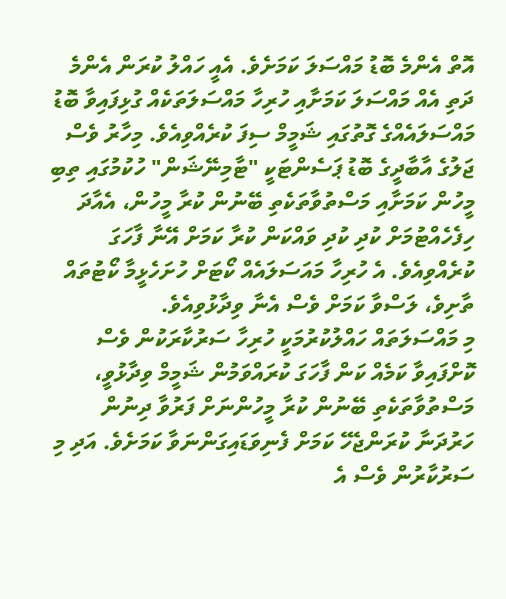އޮތް އެންމެ ބޮޑު މައްސަލަ ކަމަށެވެ. އެއީ ހައްލު ކުރަން އެންމެ ދަތި އެއް މައްސަލަ ކަމަށާއި ހުރިހާ މައްސަލަތަކެއް ގުޅިފައިވާ ބޮޑު މައްސަލައެއްގެ ގޮތުގައި ޝަމީމް ސިފަ ކުރެއްވިއެވެ. މިހާރު ވެސް ޖަލުގެ އާބާދީގެ ބޮޑު ޕަސެންޓަކީ "ޓާމިނޭޝަން" ހުކުމުގައި ތިބި މީހުން ކަމަށާއި މަސްތުވާތަކެތި ބޭނުން ކުރާ މީހުން، އެއާދަ ހިފެހެއްޓުމަށް ކުދި ކުދި ވައްކަން ކުރާ ކަމަށް އޭނާ ފާހަގަ ކުރެއްވިއެވެ. އެ ހުރިހާ މައަސަލައެއް ކޯޓަށް ހުށަހެޅީމާ ކޯޓުތައް ތާށިވެ، ލަސްވާ ކަމަށް ވެސް އެނާ ވިދާޅުވިއެވެ.
މި މައްސަލަތައް ހައްލުކުރުމަކީ ހުރިހާ ސަރުކާރަކުން ވެސް ކޮށްފައިވާ ކަމެއް ކަން ފާހަގަ ކުރައްވަމުން ޝަމީމް ވިދާޅުވީ، މަސްތުވާތަކެތި ބޭނުން ކުރާ މީހުންނަށް ފަރުވާ ދިނުން ހަރުދަނާ ކުރަންޖެހޭ ކަމަށް ފެނިވަޑައިގަންނަވާ ކަމަށެވެ. އަދި މި ސަރުކާރުން ވެސް އެ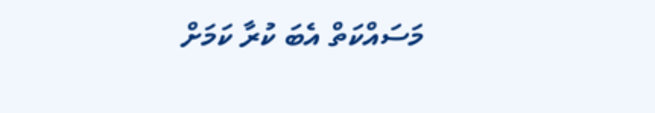މަސައްކަތް އެބަ ކުރާ ކަމަށް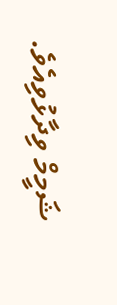ޝަމީމް ވިދާޅުވިއެވެ.